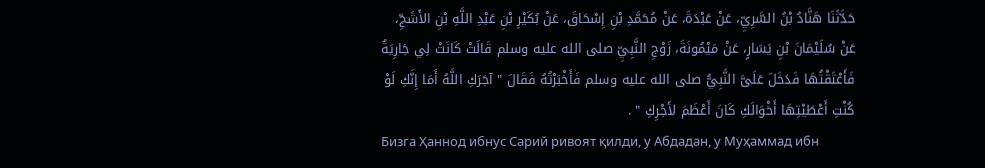حَدَّثَنَا هَنَّادُ بْنُ السَّرِيِّ، عَنْ عَبْدَةَ، عَنْ مُحَمَّدِ بْنِ إِسْحَاقَ، عَنْ بُكَيْرِ بْنِ عَبْدِ اللَّهِ بْنِ الأَشَجِّ، عَنْ سُلَيْمَانَ بْنِ يَسَارٍ، عَنْ مَيْمُونَةَ، زَوْجِ النَّبِيِّ صلى الله عليه وسلم قَالَتْ كَانَتْ لِي جَارِيَةٌ فَأَعْتَقْتُهَا فَدَخَلَ عَلَىَّ النَّبِيُّ صلى الله عليه وسلم فَأَخْبَرْتُهُ فَقَالَ " آجَرَكِ اللَّهُ أَمَا إِنَّكِ لَوْ كُنْتِ أَعْطَيْتِهَا أَخْوَالَكِ كَانَ أَعْظَمَ لأَجْرِكِ " .
Бизга Ҳаннод ибнус Сарий ривоят қилди, у Абдадан, у Муҳаммад ибн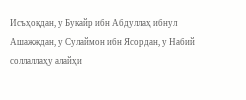Исъҳоқдан, у Букайр ибн Абдуллаҳ ибнул Ашажждан, у Сулаймон ибн Ясордан, у Набий соллаллаҳу алайҳи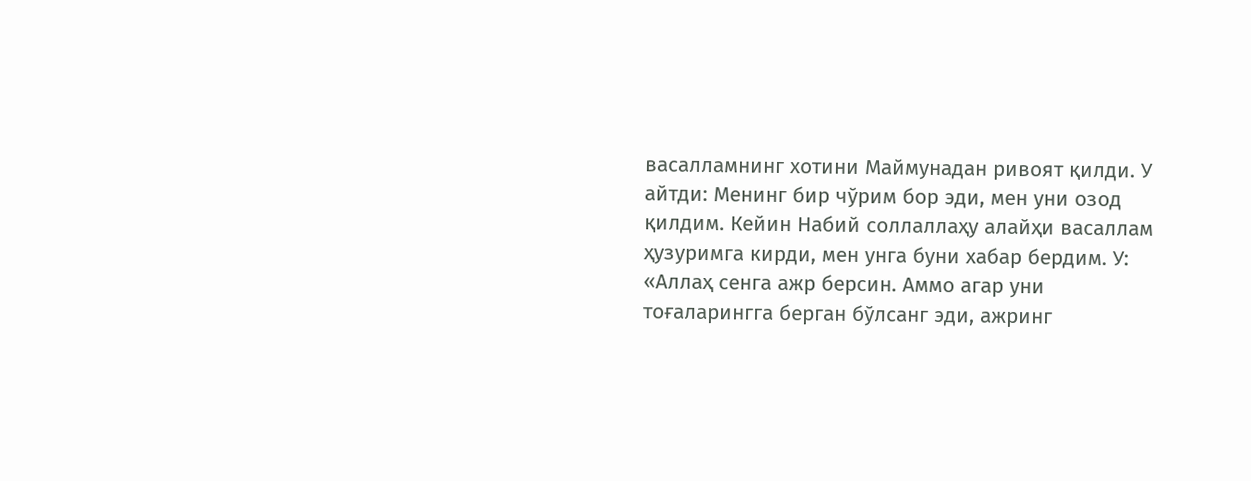васалламнинг хотини Маймунадан ривоят қилди. У айтди: Менинг бир чўрим бор эди, мен уни озод қилдим. Кейин Набий соллаллаҳу алайҳи васаллам ҳузуримга кирди, мен унга буни хабар бердим. У: «Аллаҳ сенга ажр берсин. Аммо агар уни тоғаларингга берган бўлсанг эди, ажринг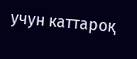учун каттароқ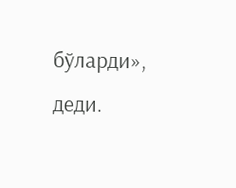бўларди», деди.